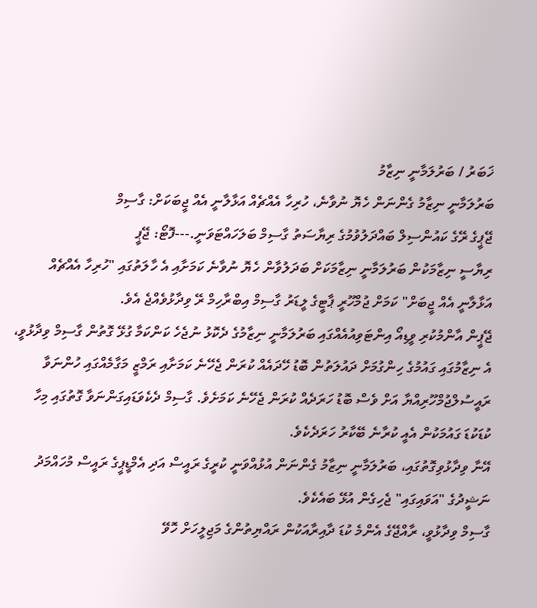ޚަބަރު / ބަރުލަމާނީ ނިޒާމު
ބަރުލަމާނީ ނިޒާމު ގެންނަން ހެޔޮ ނުވާނެ، ހުރިހާ އެއްޗެއް އަޅާލާނީ އެއް ޖީބަކަށް: ގާސިމް
ޖޭޕީގެ ރޭގެ ކައުންސިލް ބައްދަލުވުމުގެ ރިޔާސަތު ގާސިމް ބަލަހައްޓަވަނީ.---ފޮޓޯ: ޖޭޕީ
ރިޔާސީ ނިޒާމަކުން ބަރުލަމާނީ ނިޒާމަކަށް ބަދަލުވާން ހެޔޮ ނުވާނެ ކަމަށާއި އެ ހާލަތުގައި "ހުރިހާ އެއްޗެއް އަޅާލާނީ އެއް ޖީބަށް" ކަމަށް ޖުމްހޫރީ ޕާޓީގެ ލީޑަރު ގާސިމް އިބްރާހިމް ރޭ ވިދާޅުވެއްޖެ އެވެ.
ޖޭޕީން އާންމުކުރި ވީޑިއޯ އިންޓަވިއުއެއްގައި ބަރުލަމާނީ ނިޒާމުގެ ދެކޮޅު ނުޖެހެ ކަންކަމާ ގުޅޭ ގޮތުން ގާސިމް ވިދާޅުވީ، އެ ނިޒާމުގައި ގައުމުގެ ހިންގުމަށް ދައުލަތުން ބޮޑު ހޭދައެއް ކުރަން ޖެހޭނެ ކަމަށާއި ރަމްޒީ މަގާމެއްގައި ހުންނަވާ ރައީސުލްޖުމްހޫރިއްޔާ އަށް ވެސް ބޮޑު ހަރަދެއް ކުރަން ޖެހޭނެ ކަމަށެވެ. ގާސިމް ދެކެވަޑައިގަންނަވާ ގޮތުގައި މިހާ ކުޑަކުޑަ ގައުމަކުން އެއީ ކުރާނެ ބޭކާރު ހަރަދެކެވެ.
އޭނާ ވިދާޅުވިގޮތުގައި، ބަރުލަމާނީ ނިޒާމު ގެންނަން އުޅުއްވަނީ ކުރީގެ ރައީސް އަދި އެމްޑީޕީގެ ރައީސް މުހައްމަދު ނަޝީދުގެ "އަވައިގައި" ޖެހިގެން އުޅޭ ބައެކެވެ.
ގާސިމް ވިދާޅުވީ، ރާއްޖޭގެ އެންމެ ކުޑަ ދާއިރާއަކުން ރައްޔިތުންގެ މަޖިލީހަށް ހޮވޭ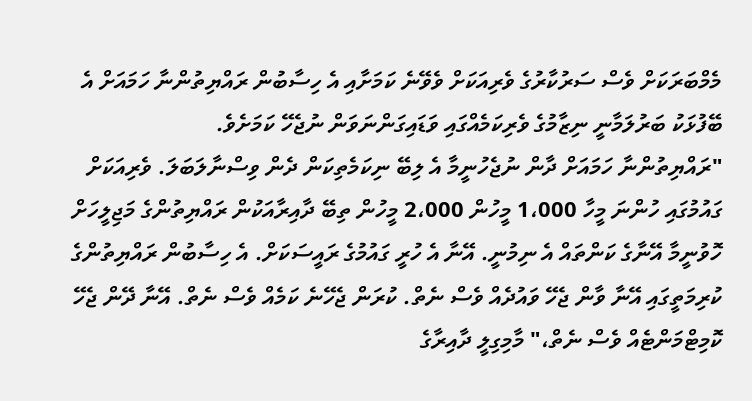މެމްބަރަކަށް ވެސް ސަރުކާރުގެ ވެރިއަކަށް ވެވޭނެ ކަމަށާއި އެ ހިސާބުން ރައްޔިތުންނާ ހަމައަށް އެ ބޭފުޅަކު ބަރުލަމާނީ ނިޒާމުގެ ވެރިކަމެއްގައި ވަޑައިގަންނަވަން ނުޖެހޭ ކަމަށެވެ.
"ރައްޔިތުންނާ ހަމައަށް ދާން ނުޖެހުނީމާ އެ ލިބޭ ނިކަމެތިކަން ދެން ވިސްނާލަބަލަ. ވެރިއަކަށް ގައުމުގައި ހުންނަ މީހާ 1،000 މީހުން 2،000 މީހުން ތިބޭ ދާއިރާއަކުން ރައްޔިތުންގެ މަޖިލީހަށް ހޮވުނީމާ އޭނާގެ ކަންތައް އެ ނިމުނީ. އޭނާ އެ ހުރީ ގައުމުގެ ރައީސަކަށް. އެ ހިސާބުން ރައްޔިތުންގެ ކުރިމަތީގައި އޭނާ ވާން ޖެހޭ ވައުދެއް ވެސް ނެތް. ކުރަން ޖެހޭނެ ކަމެއް ވެސް ނެތް. އޭނާ ދޭން ޖެހޭ ކޮމިޓްމަންޓެއް ވެސް ނެތް،" މާމިގިލީ ދާއިރާގެ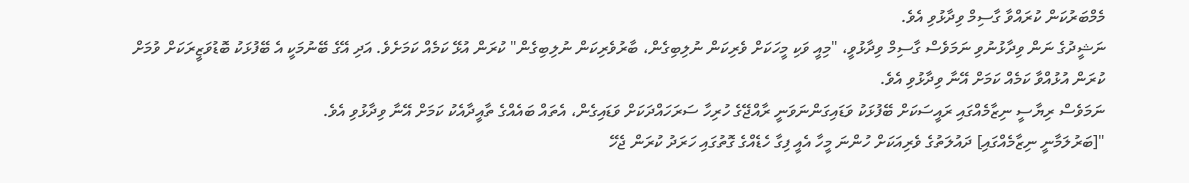މެމްބަރުކަން ކުރައްވާ ގާސިމް ވިދާޅުވި އެވެ.
ނަޝީދުގެ ނަން ވިދާޅުނުވި ނަމަވެސް ގާސިމް ވިދާޅުވީ، "މިއީ ވަކި މީހަކަށް ވެރިކަން ނުލިބިގެން، ބާރުވެރިކަން ނުލިބިގެން" ކުރަން އުޅޭ ކަމެއް ކަމަށެވެ. އަދި އޭގެ ބޭނުމަކީ އެ ބޭފުޅަކު ބޮޑުވަޒީރަކަށް ވުމަށް ކުރަން އުޅުއްވާ ކަމެއް ކަމަށް އޭނާ ވިދާޅުވި އެވެ.
ނަމަވެސް ރިޔާސީ ނިޒާމެއްގައި ރައީސަކަށް ބޭފުޅަކު ވަޑައިގަންނަވަނީ ރާއްޖޭގެ ހުރިހާ ސަރަހައްދަކަށް ވަޑައިގެން، އެތައް ބައެއްގެ ތާއީދާއެކު ކަމަށް އޭނާ ވިދާޅުވި އެވެ.
"[ބަރުލަމާނީ ނިޒާމެއްގައި] ދައުލަތުގެ ވެރިއަކަށް ހުންނަ މީހާ އެއީ ފިގާ ހެޑެއްގެ ގޮތުގައި ހަރަދު ކުރަން ޖެހޭ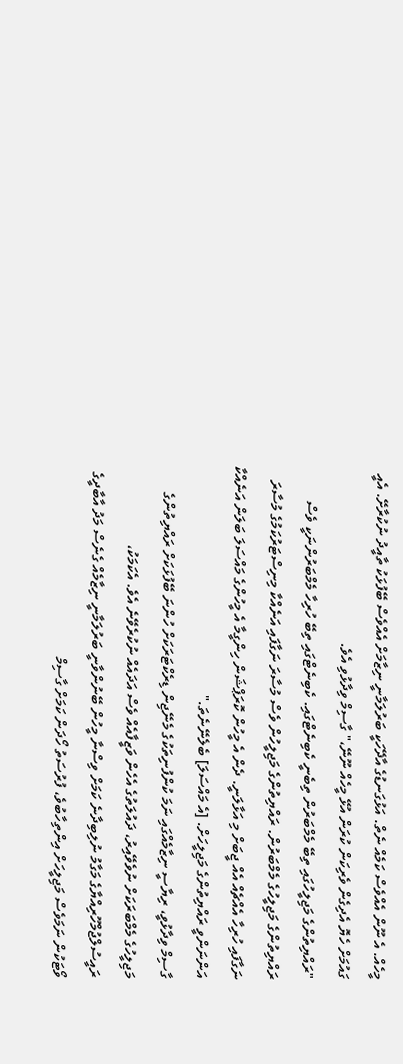މީހެއް. އެ ނޫން އެއްވެސް ކަމެއް ނެތް. އަޅުގަނޑުގެ އާދޭހަކީ ބަރުލަމާނީ ނިޒާމަށް އެއްވެސް ބޭފުޅަކު ތާއީދު ނުކުރާށޭ. އެއީ ގައުމަށް ހެޔޮ އެދިގެން ވެރިކަން ކުރަން އުޅޭ މީހެއް ނޫނޭ،" ގާސިމް ވިދާޅުވި އެވެ.
"ރައްޔިތުންގެ މަޖިލީހުގައި ތިބޭ މެމްބަރުން ތިބެނީ ކެބިނެޓްގައި. ކެބިނެޓްގައި ތިބޭ ހުރިހާ މެމްބަރުންނަކީ ވެސް ރައްޔިތުންގެ މަޖިލީހުގެ މެމްބަރުން. ރައްޔިތުންގެ މަޖިލީހުން ވެސް މުސާރަ ނަގާފައި އަނެއްކާ މިނިސްޓަރުކަމުގެ މުސާރަ ނަގާފައި ހުރިހާ އެއްޗެއް އެއް ޖީބަށް މި އަޅާލަނީ. ދެން އެ މީހުން ކޮރަޕްޝަން ހިންގީމާ އެ މީހުންގެ މައްސަލަ ބަލަން އަނެއްކާ އަންނަންވީ ރައްޔިތުންގެ މަޖިލީހަށް. [އެ މައްސަލަ] ބެލެނޭނެތަ."
ގާސިމް ވިދާޅުވީ، ރިޔާސީ ނިޒާމެއްގައި ނަމަ ކުންފުނިތަކުގެ މެނޭޖިން ޑިރެކްޓަރަކަށް ހުންނަ ބޭފުޅަކަށް ރައްޔިތުންގެ މަޖިލީހުގެ މެމްބަރަކަށް ނުވެވޭއިރު، ދައުލަތުގެ އެހެން ވަޒީފާއެއް ވެސް އަދައެއް ނުކުރެވޭނެ އެވެ. އެކަމަކު، ރައީސުލްޖުމްހޫރިއްޔާގެ މަގާމު ނުލިބިދާނެ ކަމަށް ވިސްނާ މީހުން ބޭނުންވާނީ ބަރުލަމާނީ ނިޒާމެއް ގެނެސް މަދު އާބާދީގެ ވޯޓަކުން ނަމަވެސް މަޖިލީހަށް އިންތިހާބުވެ، ފުރުސަތު ހޯދަން ކަމަށް ގާސިމް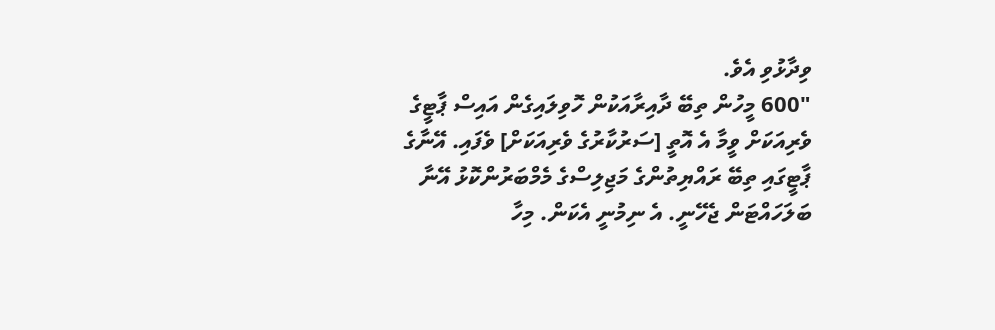ވިދާޅުވި އެވެ.
"600 މީހުން ތިބޭ ދާއިރާއަކުން ހޮވިލައިގެން އައިސް ޕާޓީގެ ވެރިއަކަށް ވީމާ އެ އޮތީ [ސަރުކާރުގެ ވެރިއަކަށް] ވެފައި. އޭނާގެ ޕާޓީގައި ތިބޭ ރައްޔިތުންގެ މަޖިލިސްގެ މެމްބަރުންކޮޅު އޭނާ ބަލަހައްޓަން ޖެހޭނީ. އެ ނިމުނީ އެކަން. މިހާ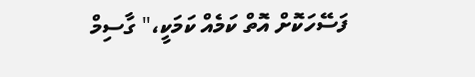ފަސޭހަކޮށް އޮތް ކަމެއް ކަމަކީ،" ގާސިމް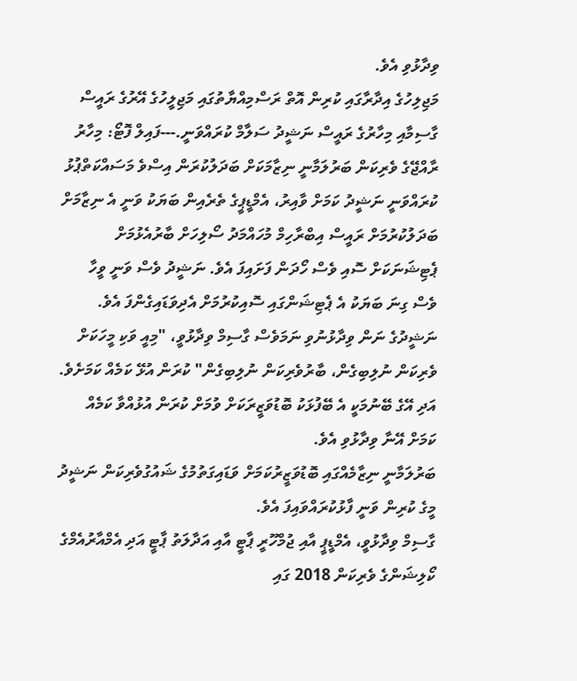ވިދާޅުވި އެވެ.
މަޖިލިހުގެ އިދާރާގައި ކުރިން އޮތް ރަސްމިއްޔާތުގައި މަޖިލީހުގެ އޭރުގެ ރައީސް ގާސިމާއި މިހާރުގެ ރައީސް ނަޝީދު ސަލާމް ކުރައްވަނީ.---ފައިލް ފޮޓޯ: މިހާރު
ރާއްޖޭގެ ވެރިކަން ބަރުލަމާނީ ނިޒާމަކަށް ބަދަލުކުރަން އިސްވެ މަސައްކަތްޕުޅު ކުރައްވަނީ ނަޝީދު ކަމަށް ވާއިރު، އެމްޑީޕީގެ ތެރެއިން ބަޔަކު ވަނީ އެ ނިޒާމަށް ބަދަލުކުރުމަށް ރައީސް އިބްރާހިމް މުހައްމަދު ސޯލިހަށް ބާރުއެޅުމަށް ޕެޓިޝަނަކަށް ސޮއި ވެސް ހޯދަން ފަށައިފަ އެވެ. ނަޝީދު ވެސް ވަނީ ވީހާ ވެސް ގިނަ ބަޔަކު އެ ޕެޓިޝަންގައި ސޮއިކުރުމަށް އެދިވަޑައިގެންފަ އެވެ.
ނަޝީދުގެ ނަން ވިދާޅުނުވި ނަމަވެސް ގާސިމް ވިދާޅުވީ، "މިއީ ވަކި މީހަކަށް ވެރިކަން ނުލިބިގެން، ބާރުވެރިކަން ނުލިބިގެން" ކުރަން އުޅޭ ކަމެއް ކަމަށެވެ. އަދި އޭގެ ބޭނުމަކީ އެ ބޭފުޅަކު ބޮޑުވަޒީރަކަށް ވުމަށް ކުރަން އުޅުއްވާ ކަމެއް ކަމަށް އޭނާ ވިދާޅުވި އެވެ.
ބަރުލަމާނީ ނިޒާމެއްގައި ބޮޑުވަޒީރުކަމަށް ވަޑައިގަތުމުގެ ޝައުގުވެރިކަން ނަޝީދު މީގެ ކުރިން ވަނީ ފާޅުކުރައްވައިފަ އެވެ.
ގާސިމް ވިދާޅުވީ، އެމްޑީޕީ އާއި ޖުމްހޫރީ ޕާޓީ އާއި އަދާލަތު ޕާޓީ އަދި އެމްއާރުއެމްގެ ކޯލިޝަންގެ ވެރިކަން 2018 ގައި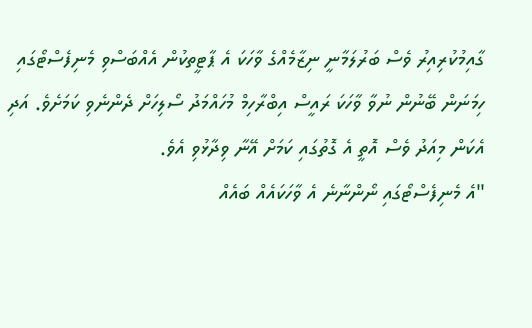ގާއިމުކުރިއިރު ވެސް ބަރުލަމާނީ ނިޒާމެއްގެ ވާހަކަ އެ ޕާޓީތކުން އެއްބަސްވި މެނިފެސްޓޯގައި ހިމަނަން ބޭނުން ނުވާ ވާހަކަ ރައީސް އިބްރާހިމް މުހައްމަދު ސޯލިހަށް ދެންނެވި ކަމަށެވެ. އަދި އެކަން މިއަދު ވެސް އޮތީ އެ ގޮތުގައި ކަމަށް އޭނާ ވިދާޅުވި އެވެ.
"އެ މެނިފެސްޓޯގައި ނޯންނާނެ އެ ވާހަކައެއް ބައެއް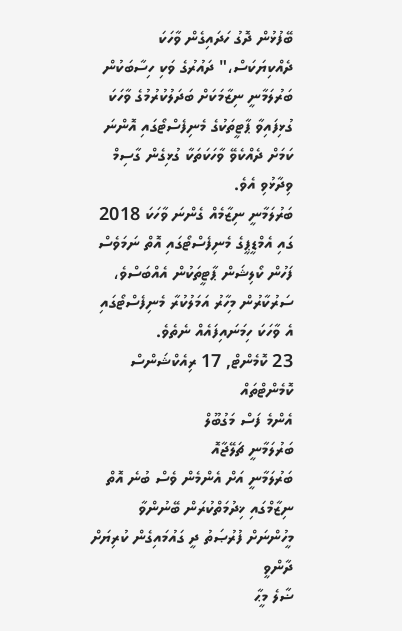ބޭފުޅުން ދޮގު ހަދައިގެން ވާހަކަ ދެއްކިޔަކަސް،" ދައުރުގެ ވަކި ހިސާބަކުން ބަރުލަމާނީ ނިޒާމަކަށް ބަދަލުކުރުމުގެ ވާހަކަ ގުޅިފައިވާ ޕާޓީތަކުގެ މެނިފެސްޓޯގައި އޮންނަ ކަމަށް ދެއްކެވޭ ވާހަކަތަކާ ގުޅިގެން ގާސިމް ވިދާޅުވި އެވެ.
ބަރުލަމާނީ ނިޒާމެއް ގެންނަ ވާހަކަ 2018 ގައި އެމްޑީޕީގެ މެނިފެސްޓޯގައި އޮތް ނަމަވެސް ފަހުން ކޯލިޝަން ޕާޓީތަކުން އެއްބަސްވެ، ސަރުކާރުން މިހާރު އަމަލުކުރާ މެނިފެސްޓޯގައި އެ ވާހަކަ ހިމަނައިފައެއް ނެތެވެ.
23 ކޮމެންޓް, 17 ރިއެކްޝަންސް
ކޮމެންޓްތައް
އެންމެ ފަސް މަގުބޫލް
ބަރުލަމާނީ ޗަލޭޖާއޮ
ބަރުލަމާނީ އަށް އެންމެން ވެސް ބުނެ އޮތް ނިޒާމްގައި ޚިދުމަތްކުރަން ބޭނުންވާ މީހުންނަށް ފުރުޞަތު ދީ ގައުމައިގެން ކުރިޔަށް ދާންވީ
ޟާލެ މީޙާ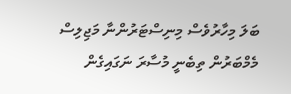ބަލަ މިހާރުވެސް މިނިސްޓަރުންނާ މަޖިލިސް މެމްބަރުން ތިބެނީ މުސާރަ ނަގައިގެން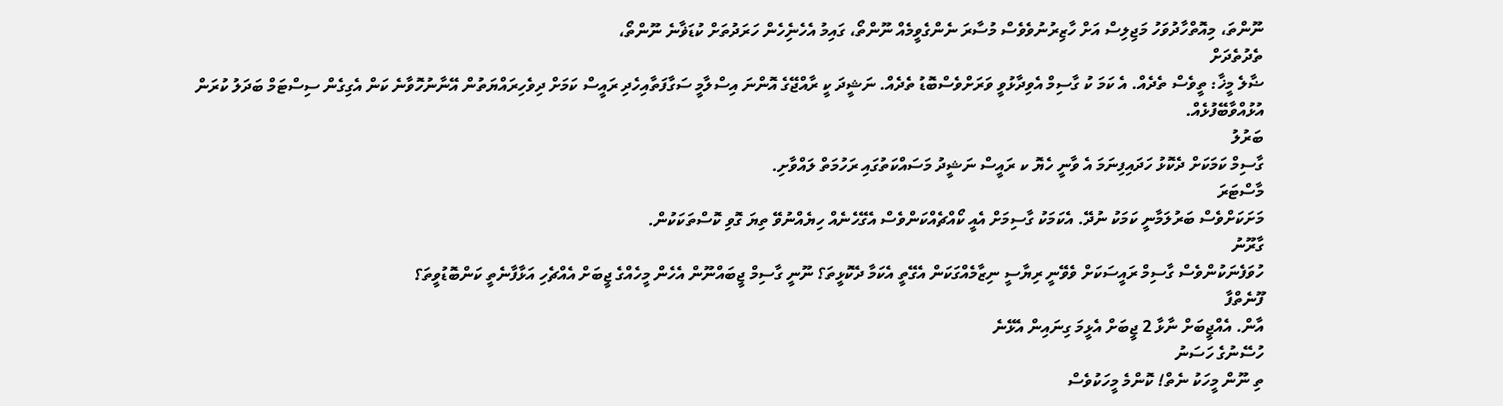ނޫންތަ، މިއޮތްހާދުވަހު މަޖިލިސް އަށް ހާޒިރުނުވެވެސް މުސާރަ ނެންގެވީމެއް ނޫންތޯ، ގައިމު އެހެނެިހެން ހަރަދުތަށް ކުޑަޥާނެ ނޫންތޯ،
ތެދުތެދަށް
ޟާލެ މީޚާ: ތީވެސް ތެދެއް. އެ ކަމަ ކު ގާސިމް އެވިދާޅުވީ ވަރަށްވެސްބޮޑު ތެދެއް. ނަޝީދަ ކީ ރާއްޖޭގެ އޮންނަ އިސްލާމީ ސަގާފަތާއިހެދި ރައީސް ކަމަށް ދިވެހިރައްޔަތުން އޭނާނުހޮވާނެ ކަން އެގިގެން ސިސްޓަމް ބަދަލު ކުރަން އުޅުއްވާބޭފުޅެއް.
ބަރުލު
ގާސިމް ކަމަކަށް ދެކޮޅު ހަދައިފިނަމަ އެ ވާނީ ހެޔޮ ކ ރައީސް ނަޝީދު މަސައްކަތުގައި ރަހުމަތް ލައްވާށި.
މާސްޓަރަ
މަށަކަށްވެސް ބަރުލަމާނީ ކަމަކު ނުދޭ. އެކަމަކު ގާސިމަށް އެއީ ކޯއްޗެއްކަންވެސް އެގޭހެނެއް ހިޔެއްނުވޭ ތިޔަ ގޮވި ކޮސްތަކަކުން.
ގާރޫނު
ހުވަފެނަކުންވެސް ގާސިމް ރައީސަކަށް ވެވޭނީ ރިޔާސީ ނިޒާމެއްގަކަން އެގޭތީ އެކަމާ ދެކޮޅީތަ؟ ނޫނީ ގާސިމް ޖީބައްނޫން އެހެން މީހެއްގެ ޖީބަށް އެއްޗެހި އަޅާފާނެތީ ކަންބޮޑުވީތަ؟
ފޫނެތްފާ
އާން. އެއްޖީބަށް ނާޅާ 2 ޖީބަށް އެޅީމަ ގިނައިން އެޅޭނެ
ހުސޭނުގެ ހަސަނު
ތި ނޫން މީހަކު ނެތް! ކޮންމެ މީހަކުވެސް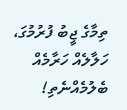ތިމާގެ ޖީބު ފުރުމުގަ، ހަލާލެއް ހަރާމެއް ބެލުމެއްނެތި!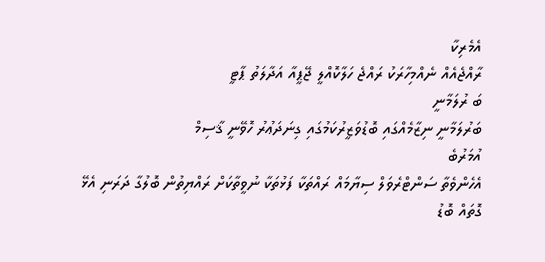އެމެރިކާ
ރާއްޖެއެއް ނެއްމިހާރަކު ރައްޖެ ހަލާކޮއްލީ ޖޭޕީއާ އަދާލަތު ޕާޓީ
ބަ ރުލަމާނީ
ބަރުލަމާނީ ނިޒާމެއްގައި ބޮޑުވަޒީރުކަމުގައި ގިނަދަޢުރު ހޮވޭނީ ޤާސިމް
އުމަރުބެ
އެހެންވެތާ ސަންޓްރެވަލް ސިޔާމައް ރައްތަކާ ފަޅުތަކާ ނުވީތާކަށް ރައްޔިތުން ބޮލުގާ ދަރަނި އެޅޭ ގޮތައް ބޮޑު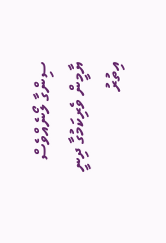ސިންގާ ލޯނެއްވެސް ޔާމީން ވެރިކަމުގާ ދިނީ
އިތުރު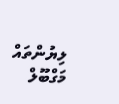ލިޔުންތައް
މަގްބޫލް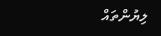ލިޔުންތައް